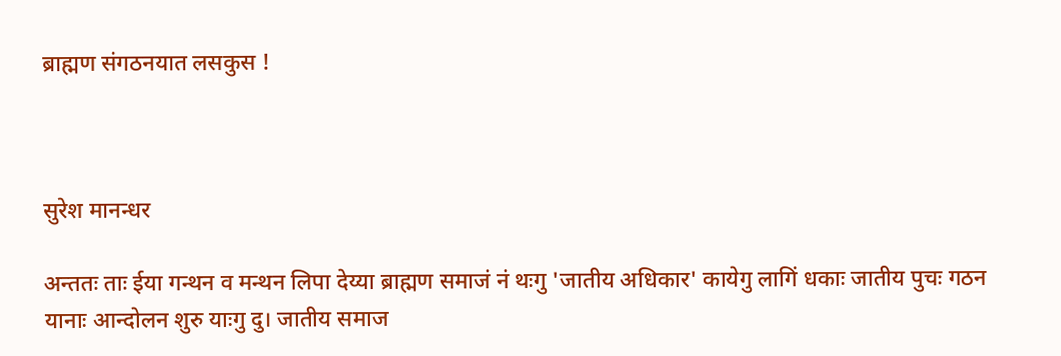ब्राह्मण संगठनयात लसकुस !



सुरेश मानन्धर

अन्ततः ताः ईया गन्थन व मन्थन लिपा देय्या ब्राह्मण समाजं नं थःगु 'जातीय अधिकार' कायेगु लागिं धकाः जातीय पुचः गठन यानाः आन्दोलन शुरु याःगु दु। जातीय समाज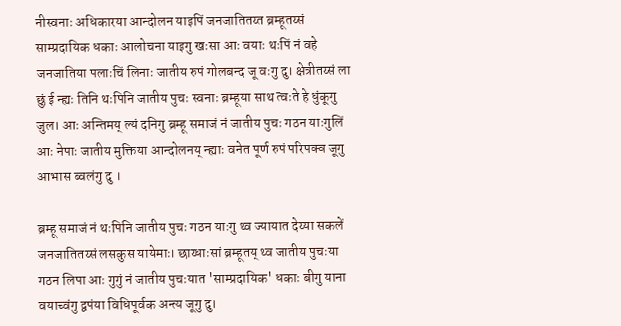नीस्वनाः अधिकारया आन्दोलन याइपिं जनजातितय्त ब्रम्हूतय्सं साम्प्रदायिक धकाः आलोचना याइगु खःसा आः वयाः थःपिं नं वहे जनजातिया पलाःचिं लिनाः जातीय रुपं गोलबन्द जू वःगु दु। क्षेत्रीतय्सं ला छुं ई न्ह्यः तिनि थःपिनि जातीय पुचः स्वनाः ब्रम्हूया साथ त्वःते हे धुंकूगु जुल। आः अन्तिमय् ल्यं दनिगु ब्रम्हू समाजं नं जातीय पुचः गठन याःगुलिं आः नेपाः जातीय मुक्तिया आन्दोलनय् न्ह्याः वनेत पूर्ण रुपं परिपक्व जूगु आभास ब्वलंगु दु ।

ब्रम्हू समाजं नं थःपिनि जातीय पुचः गठन याःगु थ्व ज्यायात देय्या सकलें जनजातितय्सं लसकुस यायेमाः। छाय्धाःसां ब्रम्हूतय् थ्व जातीय पुचःया गठन लिपा आः गुगुं नं जातीय पुचःयात 'साम्प्रदायिक' धकाः बीगु याना वयाच्वंगु द्वपंया विधिपूर्वक अन्त्य जूगु दु।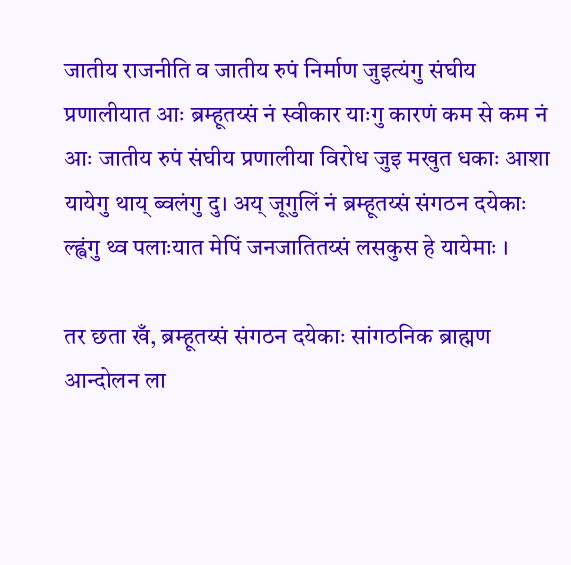जातीय राजनीति व जातीय रुपं निर्माण जुइत्यंगु संघीय प्रणालीयात आः ब्रम्हूतय्सं नं स्वीकार याःगु कारणं कम से कम नं आः जातीय रुपं संघीय प्रणालीया विरोध जुइ मखुत धकाः आशा यायेगु थाय् ब्वलंगु दु। अय् जूगुलिं नं ब्रम्हूतय्सं संगठन दयेकाः ल्ह्वंगु थ्व पलाःयात मेपिं जनजातितय्सं लसकुस हे यायेमाः ।

तर छता खँ, ब्रम्हूतय्सं संगठन दयेकाः सांगठनिक ब्राह्मण आन्दोलन ला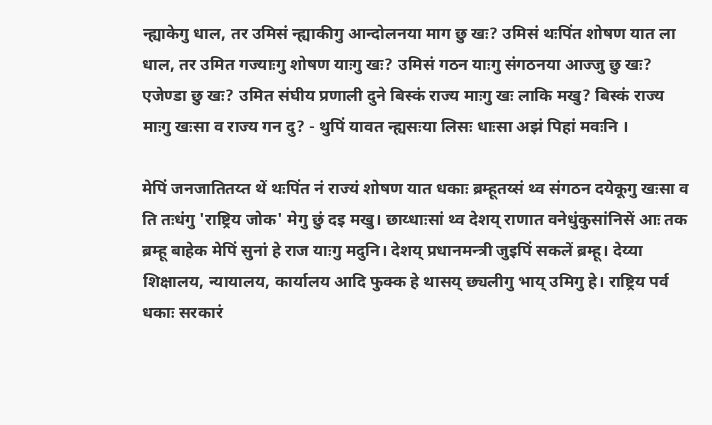न्ह्याकेगु धाल, तर उमिसं न्ह्याकीगु आन्दोलनया माग छु खः? उमिसं थःपिंत शोषण यात ला धाल, तर उमित गज्याःगु शोषण याःगु खः? उमिसं गठन याःगु संगठनया आज्जु छु खः? एजेण्डा छु खः? उमित संघीय प्रणाली दुने बिस्कं राज्य माःगु खः लाकि मखु? बिस्कं राज्य माःगु खःसा व राज्य गन दु? - थुपिं यावत न्ह्यसःया लिसः धाःसा अझं पिहां मवःनि ।

मेपिं जनजातितय्त थें थःपिंत नं राज्यं शोषण यात धकाः ब्रम्हूतय्सं थ्व संगठन दयेकूगु खःसा व ति तःधंगु 'राष्ट्रिय जोक' मेगु छुं दइ मखु। छाय्धाःसां थ्व देशय् राणात वनेधुंकुसांनिसें आः तक ब्रम्हू बाहेक मेपिं सुनां हे राज याःगु मदुनि। देशय् प्रधानमन्त्री जुइपिं सकलें ब्रम्हू। देय्या शिक्षालय, न्यायालय, कार्यालय आदि फुक्क हे थासय् छ्यलीगु भाय् उमिगु हे। राष्ट्रिय पर्व धकाः सरकारं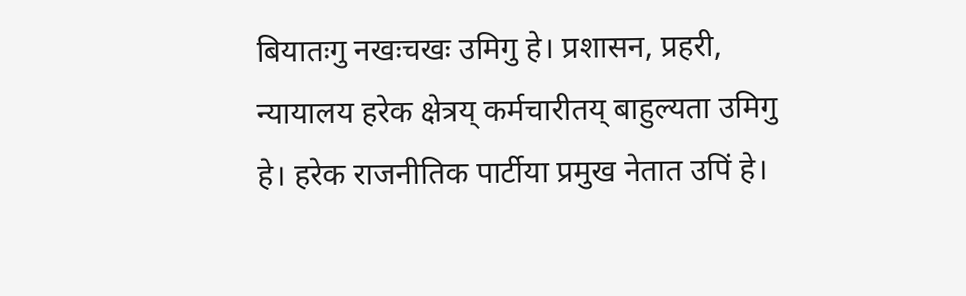बियातःगु नखःचखः उमिगु हे। प्रशासन, प्रहरी, न्यायालय हरेक क्षेत्रय् कर्मचारीतय् बाहुल्यता उमिगु हे। हरेक राजनीतिक पार्टीया प्रमुख नेतात उपिं हे।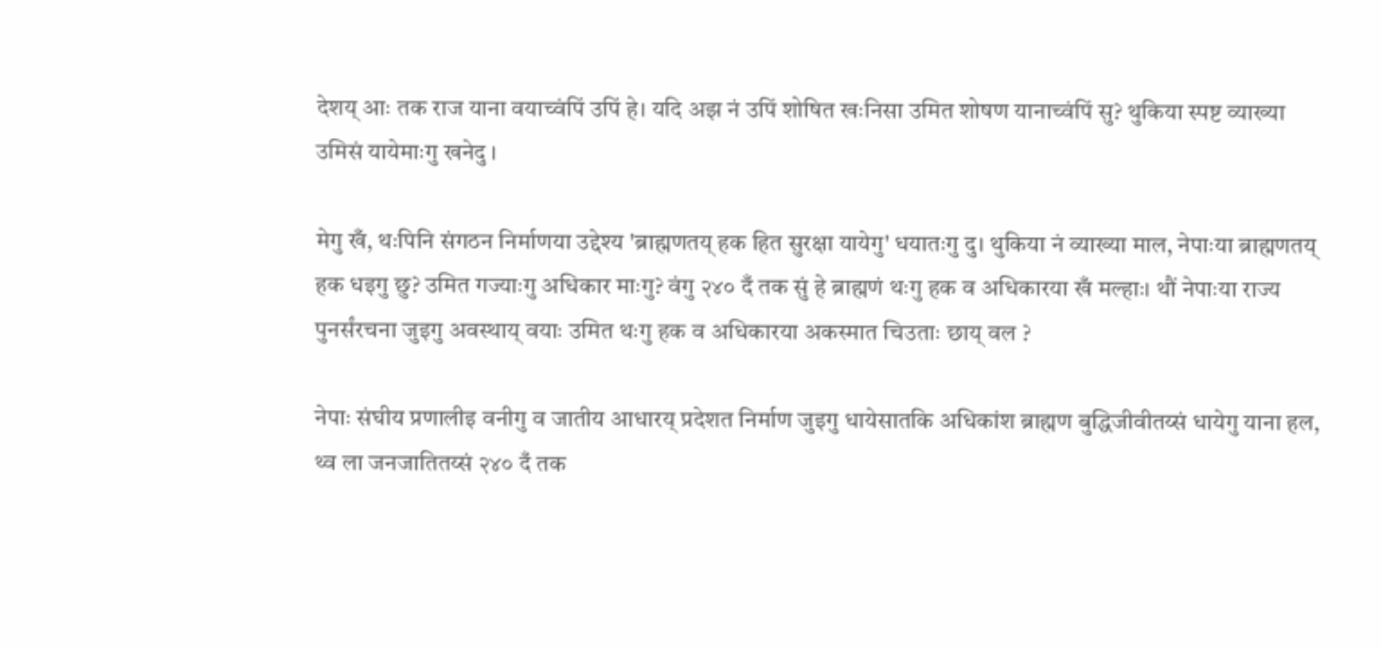देशय् आः तक राज याना वयाच्वंपिं उपिं हे। यदि अझ नं उपिं शोषित खःनिसा उमित शोषण यानाच्वंपिं सु? थुकिया स्पष्ट व्याख्या उमिसं यायेमाःगु खनेदु ।

मेगु खँ, थःपिनि संगठन निर्माणया उद्देश्य 'ब्राह्मणतय् हक हित सुरक्षा यायेगु' धयातःगु दु। थुकिया नं व्याख्या माल, नेपाःया ब्राह्मणतय् हक धइगु छु? उमित गज्याःगु अधिकार माःगु? वंगु २४० दँ तक सुं हे ब्राह्मणं थःगु हक व अधिकारया खँ मल्हाः। थौं नेपाःया राज्य पुनर्संरचना जुइगु अवस्थाय् वयाः उमित थःगु हक व अधिकारया अकस्मात चिउताः छाय् वल ?

नेपाः संघीय प्रणालीइ वनीगु व जातीय आधारय् प्रदेशत निर्माण जुइगु धायेसातकि अधिकांश ब्राह्मण बुद्धिजीवीतय्सं धायेगु याना हल, थ्व ला जनजातितय्सं २४० दँ तक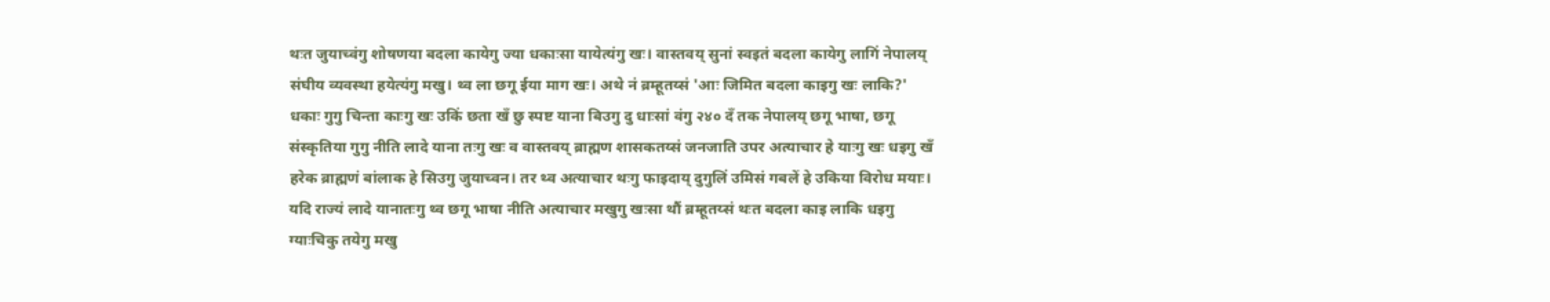थःत जुयाच्वंगु शोषणया बदला कायेगु ज्या धकाःसा यायेत्यंगु खः। वास्तवय् सुनां स्वइतं बदला कायेगु लागिं नेपालय् संघीय व्यवस्था हयेत्यंगु मखु। थ्व ला छगू ईया माग खः। अथे नं ब्रम्हूतय्सं 'आः जिमित बदला काइगु खः लाकि?' धकाः गुगु चिन्ता काःगु खः उकिं छता खँ छु स्पष्ट याना बिउगु दु धाःसां वंगु २४० दँ तक नेपालय् छगू भाषा, छगू संस्कृतिया गुगु नीति लादे याना तःगु खः व वास्तवय् ब्राह्मण शासकतय्सं जनजाति उपर अत्याचार हे याःगु खः धइगु खँ हरेक ब्राह्मणं बांलाक हे सिउगु जुयाच्वन। तर थ्व अत्याचार थःगु फाइदाय् दुगुलिं उमिसं गबलें हे उकिया विरोध मयाः। यदि राज्यं लादे यानातःगु थ्व छगू भाषा नीति अत्याचार मखुगु खःसा थौं ब्रम्हूतय्सं थःत बदला काइ लाकि धइगु ग्याःचिकु तयेगु मखु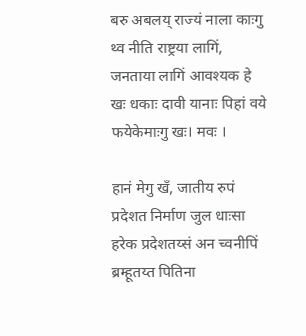बरु अबलय् राज्यं नाला काःगु थ्व नीति राष्ट्रया लागिं, जनताया लागिं आवश्यक हे खः धकाः दावी यानाः पिहां वये फयेकेमाःगु खः। मवः ।

हानं मेगु खँ, जातीय रुपं प्रदेशत निर्माण जुल धाःसा हरेक प्रदेशतय्सं अन च्वनीपिं ब्रम्हूतय्त पितिना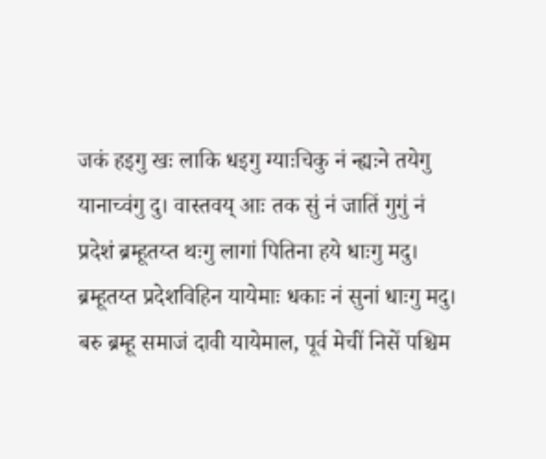जकं हइगु खः लाकि धइगु ग्याःचिकु नं न्ह्यःने तयेगु यानाच्वंगु दु। वास्तवय् आः तक सुं नं जातिं गुगुं नं प्रदेशं ब्रम्हूतय्त थःगु लागां पितिना हये धाःगु मदु। ब्रम्हूतय्त प्रदेशविहिन यायेमाः धकाः नं सुनां धाःगु मदु। बरु ब्रम्हू समाजं दावी यायेमाल, पूर्व मेचीं निसें पश्चिम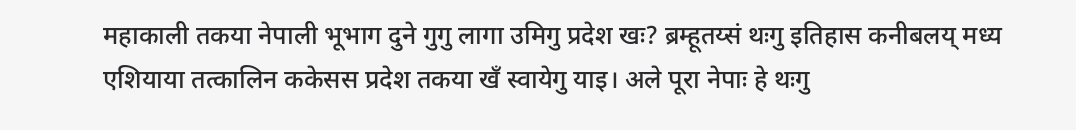महाकाली तकया नेपाली भूभाग दुने गुगु लागा उमिगु प्रदेश खः? ब्रम्हूतय्सं थःगु इतिहास कनीबलय् मध्य एशियाया तत्कालिन ककेसस प्रदेश तकया खँ स्वायेगु याइ। अले पूरा नेपाः हे थःगु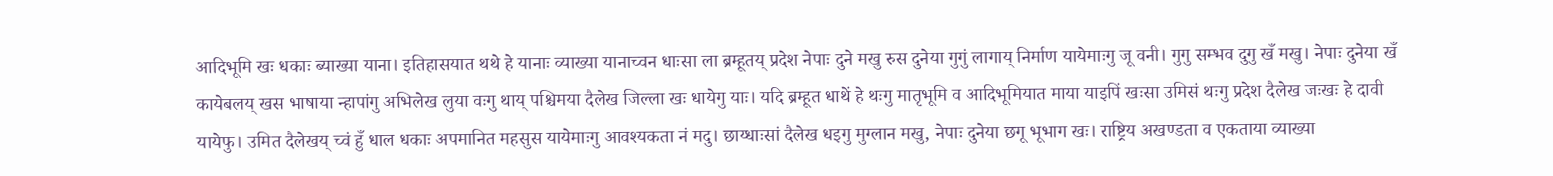आदिभूमि खः धकाः ब्याख्या याना। इतिहासयात थथे हे यानाः व्याख्या यानाच्वन धाःसा ला ब्रम्हूतय् प्रदेश नेपाः दुने मखु रुस दुनेया गुगुं लागाय् निर्माण यायेमाःगु जू वनी। गुगु सम्भव दुगु खँ मखु। नेपाः दुनेया खँ कायेबलय् खस भाषाया न्हापांगु अभिलेख लुया वःगु थाय् पश्चिमया दैलेख जिल्ला खः धायेगु याः। यदि ब्रम्हूत धाथें हे थःगु मातृभूमि व आदिभूमियात माया याइपिं खःसा उमिसं थःगु प्रदेश दैलेख जःखः हे दावी यायेफु। उमित दैलेखय् च्वं हुँ धाल धकाः अपमानित महसुस यायेमाःगु आवश्यकता नं मदु। छाय्धाःसां दैलेख धइगु मुग्लान मखु, नेपाः दुनेया छगू भूभाग खः। राष्ट्रिय अखण्डता व एकताया व्याख्या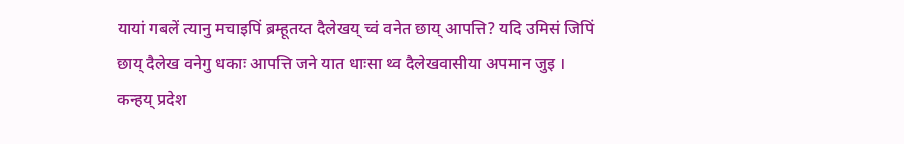यायां गबलें त्यानु मचाइपिं ब्रम्हूतय्त दैलेखय् च्वं वनेत छाय् आपत्ति? यदि उमिसं जिपिं छाय् दैलेख वनेगु धकाः आपत्ति जने यात धाःसा थ्व दैलेखवासीया अपमान जुइ । कन्हय् प्रदेश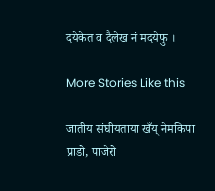दयेकेत व दैलेख नं मदयेफु ।

More Stories Like this

जातीय संघीयताया खँय् नेमकिपा
प्राडो, पाजेरो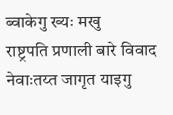ब्वाकेगु ख्यः मखु
राष्ट्रपति प्रणाली बारे विवाद
नेवाःतय्त जागृत याइगु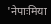'नेपाःमिया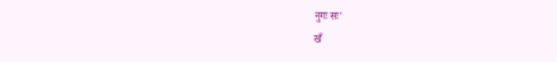नुगः सः'
खँ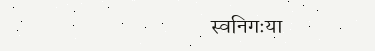स्वनिगःया